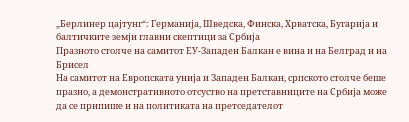„Берлинер цајтунг“: Германија, Шведска, Финска, Хрватска, Бугарија и балтичките земји главни скептици за Србија
Празното столче на самитот ЕУ-Западен Балкан е вина и на Белград и на Брисел
На самитот на Европската унија и Западен Балкан, српското столче беше празно, а демонстративното отсуство на претставниците на Србија може да се припише и на политиката на претседателот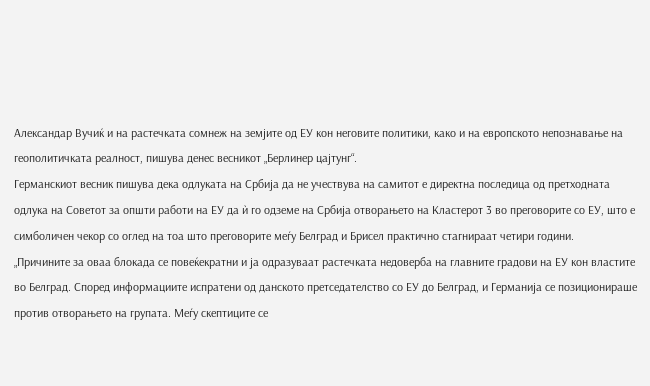Александар Вучиќ и на растечката сомнеж на земјите од ЕУ кон неговите политики, како и на европското непознавање на геополитичката реалност, пишува денес весникот „Берлинер цајтунг“.
Германскиот весник пишува дека одлуката на Србија да не учествува на самитот е директна последица од претходната одлука на Советот за општи работи на ЕУ да ѝ го одземе на Србија отворањето на Кластерот 3 во преговорите со ЕУ, што е симболичен чекор со оглед на тоа што преговорите меѓу Белград и Брисел практично стагнираат четири години.
„Причините за оваа блокада се повеќекратни и ја одразуваат растечката недоверба на главните градови на ЕУ кон властите во Белград. Според информациите испратени од данското претседателство со ЕУ до Белград, и Германија се позиционираше против отворањето на групата. Меѓу скептиците се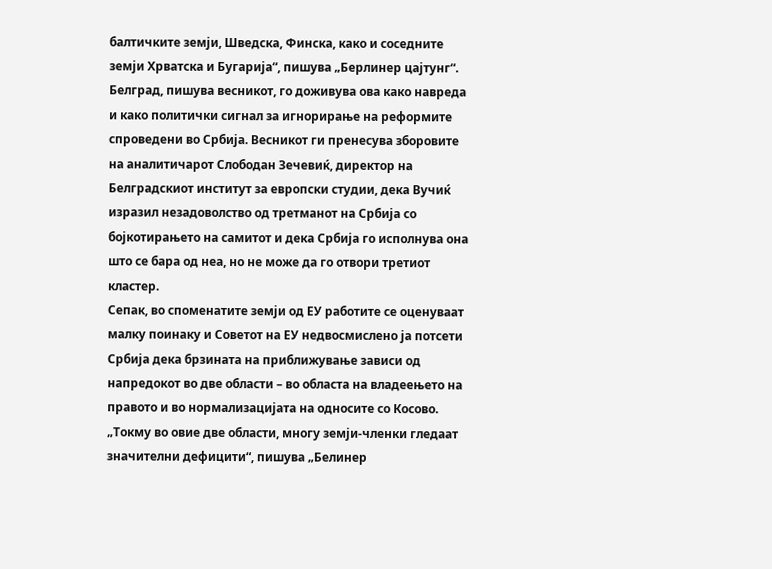балтичките земји, Шведска, Финска, како и соседните земји Хрватска и Бугарија“, пишува „Берлинер цајтунг“.
Белград, пишува весникот, го доживува ова како навреда и како политички сигнал за игнорирање на реформите спроведени во Србија. Весникот ги пренесува зборовите на аналитичарот Слободан Зечевиќ, директор на Белградскиот институт за европски студии, дека Вучиќ изразил незадоволство од третманот на Србија со бојкотирањето на самитот и дека Србија го исполнува она што се бара од неа, но не може да го отвори третиот кластер.
Сепак, во споменатите земји од ЕУ работите се оценуваат малку поинаку и Советот на ЕУ недвосмислено ја потсети Србија дека брзината на приближување зависи од напредокот во две области – во областа на владеењето на правото и во нормализацијата на односите со Косово. „Токму во овие две области, многу земји-членки гледаат значителни дефицити“, пишува „Белинер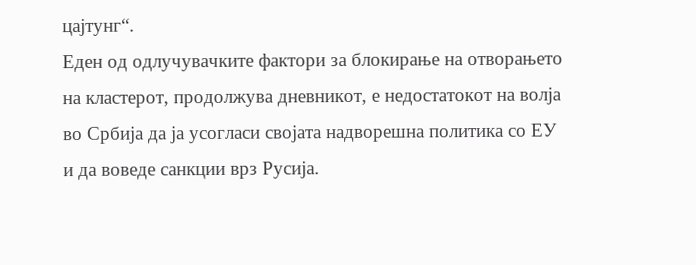цајтунг“.
Еден од одлучувачките фактори за блокирање на отворањето на кластерот, продолжува дневникот, е недостатокот на волја во Србија да ја усогласи својата надворешна политика со ЕУ и да воведе санкции врз Русија.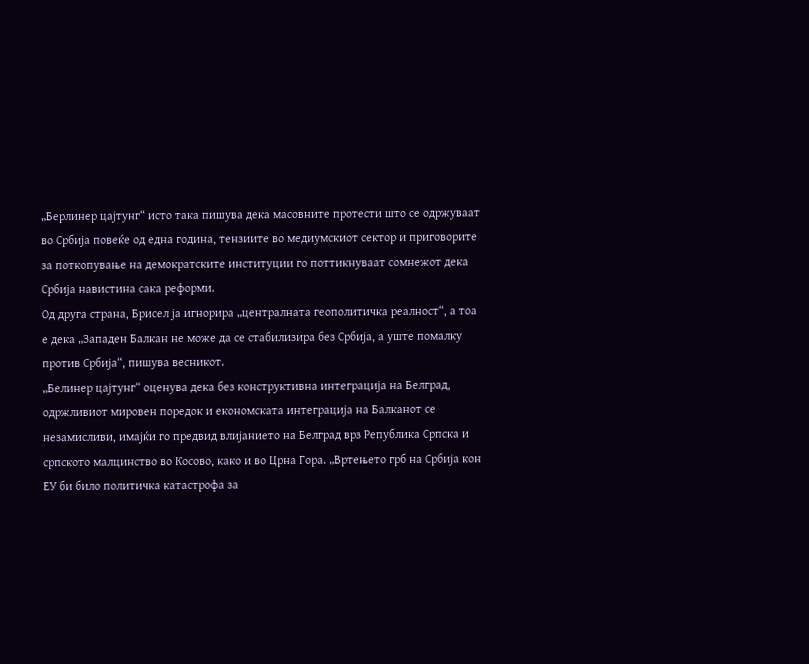„Берлинер цајтунг“ исто така пишува дека масовните протести што се одржуваат во Србија повеќе од една година, тензиите во медиумскиот сектор и приговорите за поткопување на демократските институции го поттикнуваат сомнежот дека Србија навистина сака реформи.
Од друга страна, Брисел ја игнорира „централната геополитичка реалност“, а тоа е дека „Западен Балкан не може да се стабилизира без Србија, а уште помалку против Србија“, пишува весникот.
„Белинер цајтунг“ оценува дека без конструктивна интеграција на Белград, одржливиот мировен поредок и економската интеграција на Балканот се незамисливи, имајќи го предвид влијанието на Белград врз Република Српска и српското малцинство во Косово, како и во Црна Гора. „Вртењето грб на Србија кон ЕУ би било политичка катастрофа за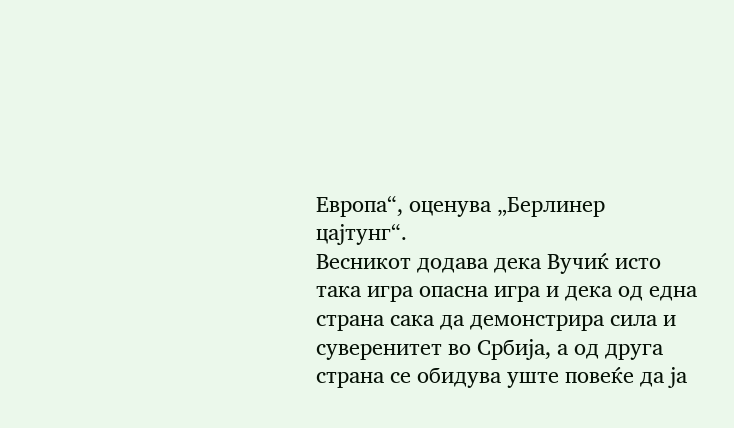Европа“, оценува „Берлинер цајтунг“.
Весникот додава дека Вучиќ исто така игра опасна игра и дека од една страна сака да демонстрира сила и суверенитет во Србија, а од друга страна се обидува уште повеќе да ја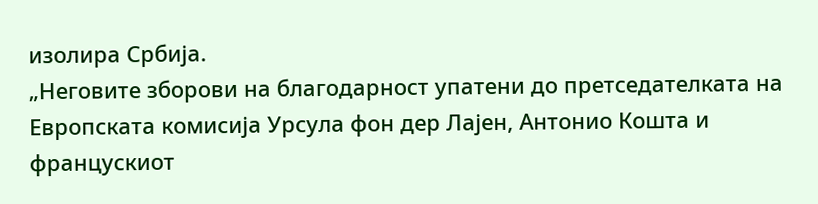изолира Србија.
„Неговите зборови на благодарност упатени до претседателката на Европската комисија Урсула фон дер Лајен, Антонио Кошта и францускиот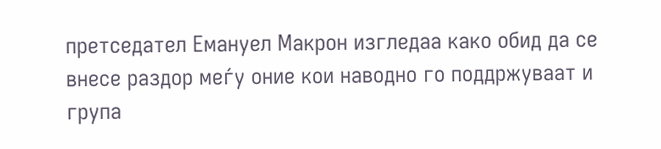претседател Емануел Макрон изгледаа како обид да се внесе раздор меѓу оние кои наводно го поддржуваат и група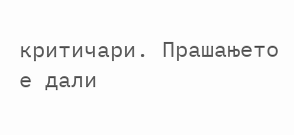критичари. Прашањето е дали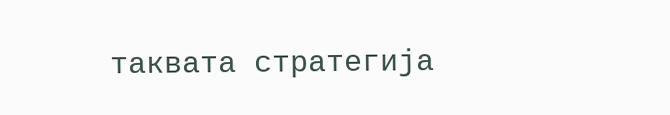таквата стратегија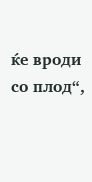ќе вроди со плод“,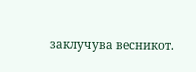заклучува весникот.